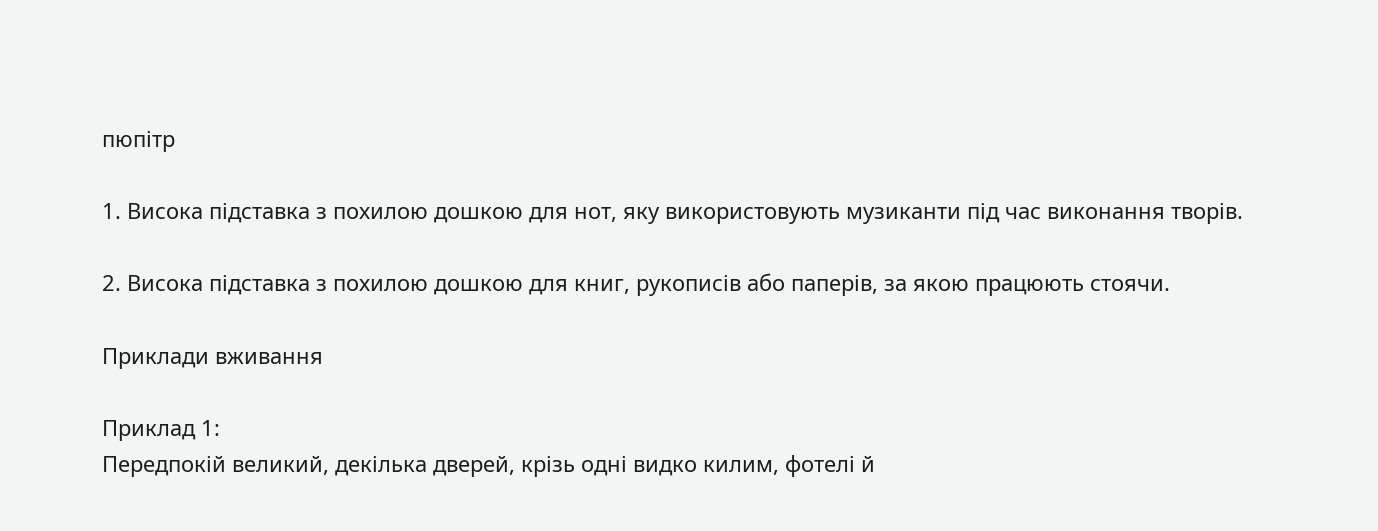пюпітр

1. Висока підставка з похилою дошкою для нот, яку використовують музиканти під час виконання творів.

2. Висока підставка з похилою дошкою для книг, рукописів або паперів, за якою працюють стоячи.

Приклади вживання

Приклад 1:
Передпокій великий, декілька дверей, крізь одні видко килим, фотелі й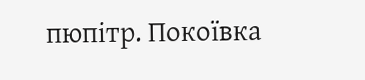пюпітр. Покоївка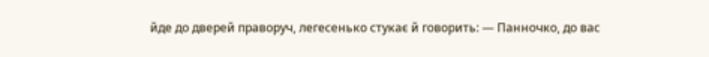йде до дверей праворуч, легесенько стукає й говорить: — Панночко, до вас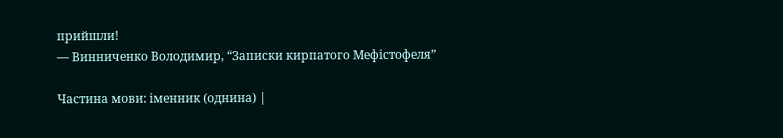прийшли!
— Винниченко Володимир, “Записки кирпатого Мефістофеля”

Частина мови: іменник (однина) |